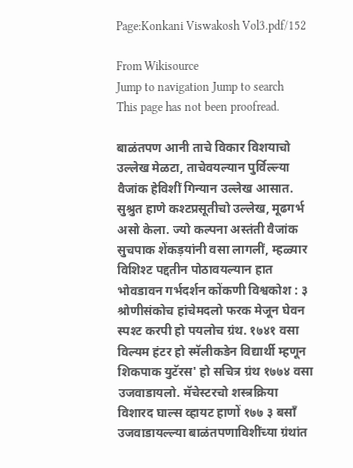Page:Konkani Viswakosh Vol3.pdf/152

From Wikisource
Jump to navigation Jump to search
This page has not been proofread.

बाळंतपण आनी ताचे विकार विशयाचो उल्लेख मेळटा, ताचेवयल्यान पुर्विल्ल्या वैजांक हेविशीं गिन्यान उल्लेख आसात. सुश्रुत हाणे कश्टप्रसूतीचो उल्लेख, मूढगर्भ असो केला. ज्यो कल्पना अस्तंती वैजांक सुचपाक शेंकड़यांनी वसा लागलीं, म्हळ्यार विशिश्ट पद्दतीन पोठावयल्यान हात भोवडावन गर्भदर्शन कोंकणी विश्वकोश : ३ श्रोणीसंकोच हांचेमदलो फरक मेजून घेवन स्पश्ट करपी हो पयलोच ग्रंथ. १७४१ वसा विल्यम हंटर हो स्मॅलीकडेन विद्यार्थी म्हणून शिकपाक युटॅरस' हो सचित्र ग्रंथ १७७४ वसा उजवाडायलो. मॅचेस्टरचो शस्त्रक्रिया विशारद घाल्स व्हायट हाणों १७७ ३ बसाँ उजवाडायल्ल्या बाळंतपणाविशींच्या ग्रंथांत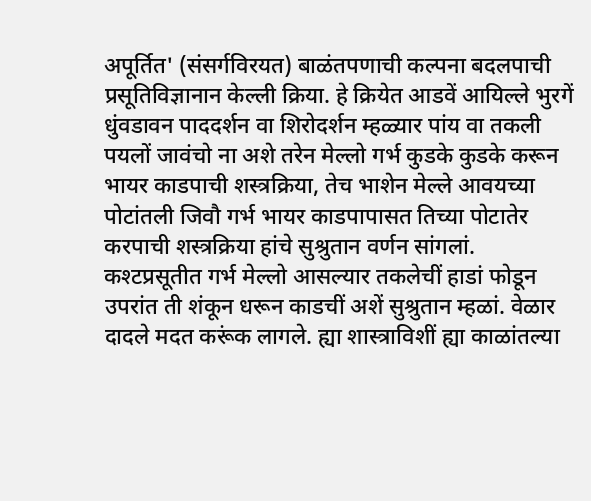अपूर्तित' (संसर्गविरयत) बाळंतपणाची कल्पना बदलपाची प्रसूतिविज्ञानान केल्ली क्रिया. हे क्रियेत आडवें आयिल्ले भुरगें धुंवडावन पाददर्शन वा शिरोदर्शन म्हळ्यार पांय वा तकली पयलों जावंचो ना अशे तरेन मेल्लो गर्भ कुडके कुडके करून भायर काडपाची शस्त्रक्रिया, तेच भाशेन मेल्ले आवयच्या पोटांतली जिवौ गर्भ भायर काडपापासत तिच्या पोटातेर करपाची शस्त्रक्रिया हांचे सुश्रुतान वर्णन सांगलां. कश्टप्रसूतीत गर्भ मेल्लो आसल्यार तकलेचीं हाडां फोडून उपरांत ती शंकून धरून काडचीं अशें सुश्रुतान म्हळां. वेळार दादले मदत करूंक लागले. ह्या शास्त्राविशीं ह्या काळांतल्या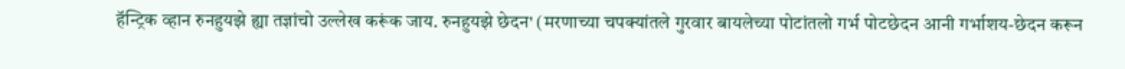हॅन्ट्रिक व्हान रुनहुयझे ह्या तज्ञांचो उल्लेख करूंक जाय. रुनहुयझे छेदन' (मरणाच्या चपक्यांतले गुरवार बायलेच्या पोटांतलो गर्भ पोटछेदन आनी गर्भाशय-छेदन करून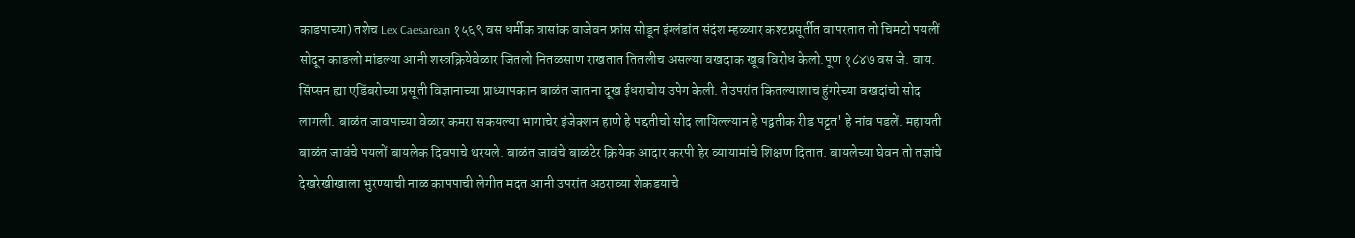काडपाच्या) तशेच Lex Caesarean १५६९ वस धर्मीक त्रासांक वाजेवन फ्रांस सोडून इंग्लंडांत संदंश म्हळ्यार कश्टप्रसूर्तीत वापरतात तो चिमटो पयलीं सोदून काङलो मांडल्या आनी शस्त्रक्रियेवेळार जितलो नितळसाण राखतात तितलीच असल्या वखदाक खूब विरोध केलो.पूण १८४७ वस जे. वाय. सिंप्सन ह्या एडिंबरोच्या प्रसूती विज्ञानाच्या प्राध्यापकान बाळंत जातना दूख ईधराचोय उपेग केली. तेउपरांत कितल्याशाच हुंगरेच्या वखदांचो सोद लागली. बाळंत जावपाच्या वेळार कमरा सकयल्या भागाचेर इंजेक्शन हाणे हे पद्दतीचो सोद लायिल्ल्यान हे पद्वतीक रीड पट्टत' हे नांव पडलें. महायती बाळंत जावंचे पयलों बायलेक दिवपाचे थरयले. बाळंत जावंचे बाळंटेर क्रियेक आदार करपी हेर व्यायामांचे शिक्षण दितात. बायलेच्या घेवन तो तज्ञांचे देखरेखीखाला भुरण्याची नाळ कापपाची लेगीत मदत आनी उपरांत अठराव्या शेकडयाचे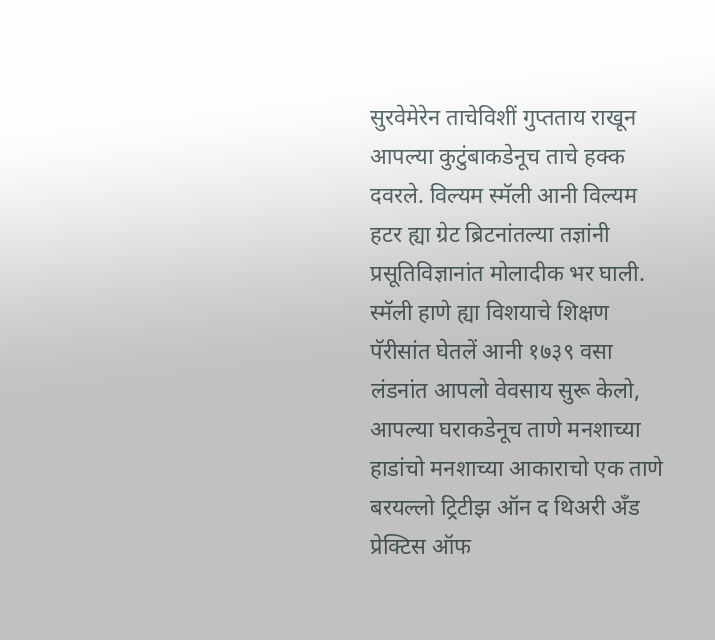सुरवेमेरेन ताचेविशीं गुप्तताय राखून आपल्या कुटुंबाकडेनूच ताचे हक्क दवरले. विल्यम स्मॅली आनी विल्यम हटर ह्या ग्रेट ब्रिटनांतल्या तज्ञांनी प्रसूतिविज्ञानांत मोलादीक भर घाली. स्मॅली हाणे ह्या विशयाचे शिक्षण पॅरीसांत घेतलें आनी १७३९ वसा लंडनांत आपलो वेवसाय सुरू केलो, आपल्या घराकडेनूच ताणे मनशाच्या हाडांचो मनशाच्या आकाराचो एक ताणे बरयल्लो ट्रिटीझ ऑन द थिअरी अँड प्रेक्टिस ऑफ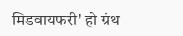मिडवायफरी' हो ग्रंथ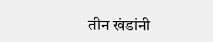तीन खंडांनी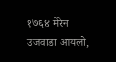१७६४ मेरेन उजवाडा आयलो,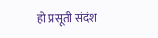हो प्रसूती संदंश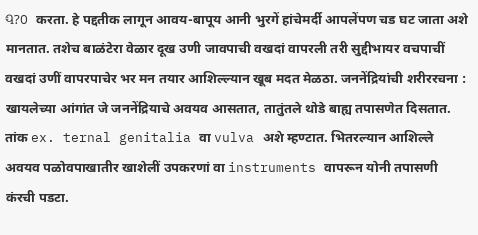Ꮔ?O करता. हे पद्दतीक लागून आवय-बापूय आनी भुरगें हांचेमर्दी आपलेंपण चड घट जाता अशे मानतात. तशेच बाळंटेरा वेळार दूख उणी जावपाची वखदां वापरली तरी सुद्दीभायर वचपाचीं वखदां उणीं वापरपाचेर भर मन तयार आशिल्ल्यान खूब मदत मेळठा. जननेंद्रियांची शरीररचना : खायलेच्या आंगांत जे जननेंद्रियाचे अवयव आसतात, तातुंतले थोडे बाह्य तपासणेत दिसतात. तांक ex. ternal genitalia वा vulva अशे म्हण्टात. भितरल्यान आशिल्ले अवयव पळोवपाखातीर खाशेलीं उपकरणां वा instruments वापरून योनी तपासणी कंरची पडटा.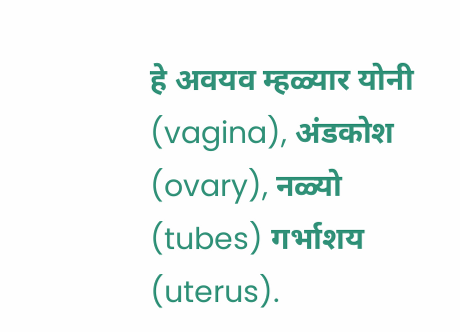हे अवयव म्हळ्यार योनी (vagina), अंडकोश (ovary), नळ्यो (tubes) गर्भाशय (uterus).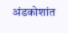अंडकोशांत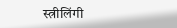स्त्रीलिंगी